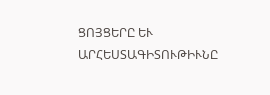ՑՈՅՑԵՐԸ ԵՒ ԱՐՀԵՍՏԱԳԻՏՈՒԹԻՒՆԸ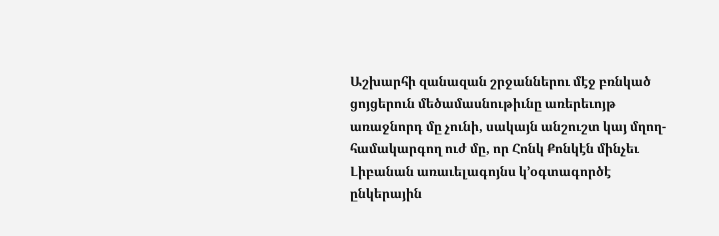Աշխարհի զանազան շրջաններու մէջ բռնկած ցոյցերուն մեծամասնութիւնը առերեւոյթ առաջնորդ մը չունի, սակայն անշուշտ կայ մղող-համակարգող ուժ մը, որ Հոնկ Քոնկէն մինչեւ Լիբանան առաւելագոյնս կ՚օգտագործէ ընկերային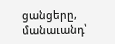ցանցերը, մանաւանդ՝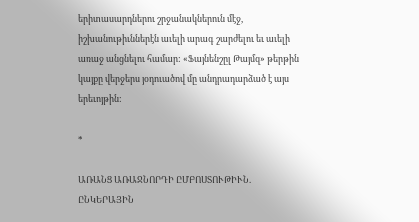երիտասարդներու շրջանակներուն մէջ, իշխանութիւններէն աւելի արագ շարժելու եւ աւելի առաջ անցնելու համար: «Ֆայնենշըլ Թայմզ» թերթին կայքը վերջերս յօդուածով մը անդրադարձած է այս երեւոյթին:

*

ԱՌԱՆՑ ԱՌԱՋՆՈՐԴԻ ԸՄԲՈՍՏՈՒԹԻՒՆ. ԸՆԿԵՐԱՅԻՆ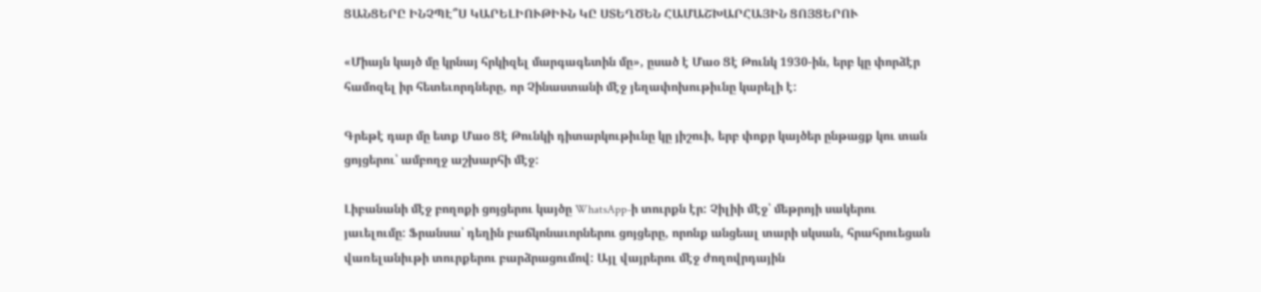ՑԱՆՑԵՐԸ ԻՆՉՊԷ՞Ս ԿԱՐԵԼԻՈՒԹԻՒՆ ԿԸ ՍՏԵՂԾԵՆ ՀԱՄԱՇԽԱՐՀԱՅԻՆ ՑՈՅՑԵՐՈՒ

«Միայն կայծ մը կրնայ հրկիզել մարգագետին մը», ըսած է Մաօ Ցէ Թունկ 1930-ին, երբ կը փորձէր համոզել իր հետեւորդները, որ Չինաստանի մէջ յեղափոխութիւնը կարելի է:

Գրեթէ դար մը ետք Մաօ Ցէ Թունկի դիտարկութիւնը կը յիշուի, երբ փոքր կայծեր ընթացք կու տան ցոյցերու՝ ամբողջ աշխարհի մէջ:

Լիբանանի մէջ բողոքի ցոյցերու կայծը WhatsApp-ի տուրքն էր: Չիլիի մէջ՝ մեթրոյի սակերու յաւելումը: Ֆրանսա՝ դեղին բաճկոնաւորներու ցոյցերը, որոնք անցեալ տարի սկսան, հրահրուեցան վառելանիւթի տուրքերու բարձրացումով: Այլ վայրերու մէջ ժողովրդային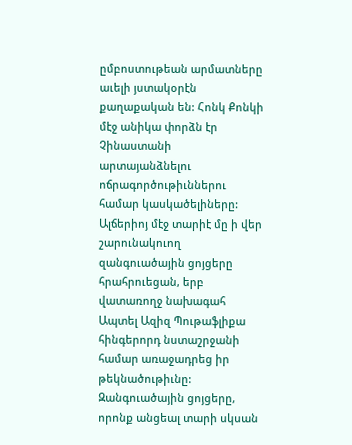ըմբոստութեան արմատները աւելի յստակօրէն քաղաքական են: Հոնկ Քոնկի մէջ անիկա փորձն էր Չինաստանի արտայանձնելու ոճրագործութիւններու համար կասկածելիները: Ալճերիոյ մէջ տարիէ մը ի վեր շարունակուող զանգուածային ցոյցերը հրահրուեցան, երբ վատառողջ նախագահ Ապտել Ազիզ Պութաֆլիքա հինգերորդ նստաշրջանի համար առաջադրեց իր թեկնածութիւնը: Զանգուածային ցոյցերը, որոնք անցեալ տարի սկսան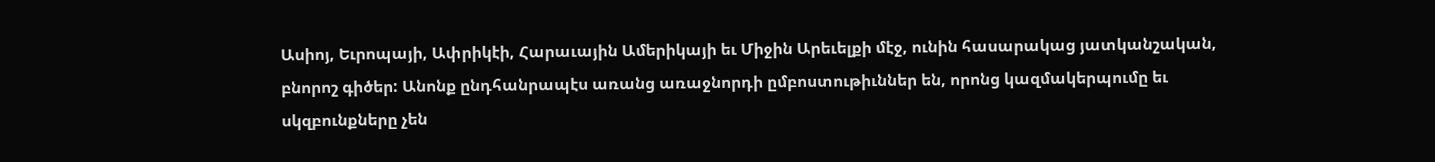Ասիոյ, Եւրոպայի, Ափրիկէի, Հարաւային Ամերիկայի եւ Միջին Արեւելքի մէջ, ունին հասարակաց յատկանշական, բնորոշ գիծեր: Անոնք ընդհանրապէս առանց առաջնորդի ըմբոստութիւններ են, որոնց կազմակերպումը եւ սկզբունքները չեն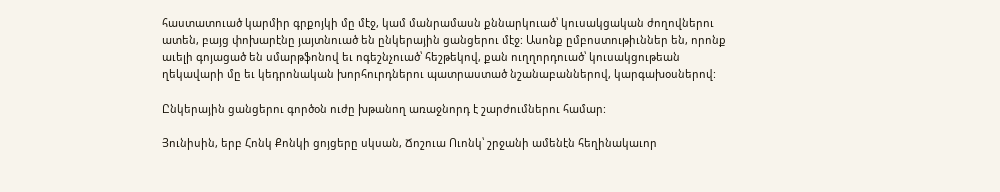հաստատուած կարմիր գրքոյկի մը մէջ, կամ մանրամասն քննարկուած՝ կուսակցական ժողովներու ատեն, բայց փոխարէնը յայտնուած են ընկերային ցանցերու մէջ: Ասոնք ըմբոստութիւններ են, որոնք աւելի գոյացած են սմարթֆոնով եւ ոգեշնչուած՝ հեշթեկով, քան ուղղորդուած՝ կուսակցութեան ղեկավարի մը եւ կեդրոնական խորհուրդներու պատրաստած նշանաբաններով, կարգախօսներով:

Ընկերային ցանցերու գործօն ուժը խթանող առաջնորդ է շարժումներու համար:

Յունիսին, երբ Հոնկ Քոնկի ցոյցերը սկսան, Ճոշուա Ուոնկ՝ շրջանի ամենէն հեղինակաւոր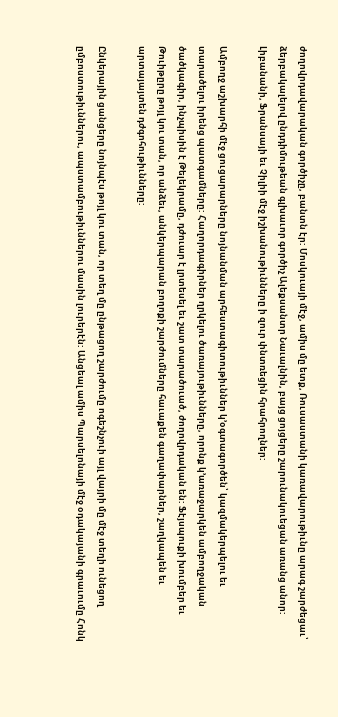ժողովրդավարական գործիչը, բանտն էր: Մոսկուայի մէջ, ամիս մը ետք, Ռուսաստանի կառավարութիւնը արագ շարժեցաւ՝ ձերբակալելով ընդդիմութեան գլխաւոր գործիչ Ալեքսանտր Նաւալնին, բայց ցոյցերը շարունակուեցան առանց անոր: Լիբանանի, Ֆրանսայի եւ Չիլիի մէջ իշխանութիւնները ի զուր փնտռեցին հրահրողներ:

Ամբողջ աշխարհի մէջ ցուցարարները նոյնանման արհեստագիտութիւններ կ՚օգտագործեն՝ կազմակերպելու եւ տարածելու իրենց պատգամները: Հաղորդագիրներ ղրկելու ծառայութիւնները, որոնք կ՚առաջարկեն ամբողջական ծածկագիր, ինչպիսին է Թելեկրամը, դժուար է լրտեսել եւ շատ տարածուած, ժողովրդական են: Ֆէյսպուքի խումբեր եւ Թուիթըրը թոյլ կու տան, որ անձեւ, անկերպարան բողոքի շարժումները հաւաքեն գաղափարներ, շաղկապեն եւ արտայայտեն դժգոհութիւնները:

Ընկերային ցանցերը նոյնպէս թոյլ կու տան, որ տեղ մը ընթացող շարժումը ոգեշնչուի այլ վայրի մը մէջ տեղի ունեցող ըմբոստութիւններու, ապստամբութիւններու մասին լուրերէն: Անցեալ ամիս Պարսելոնայի մէջ օդակայանի գրաւումը Հոնկ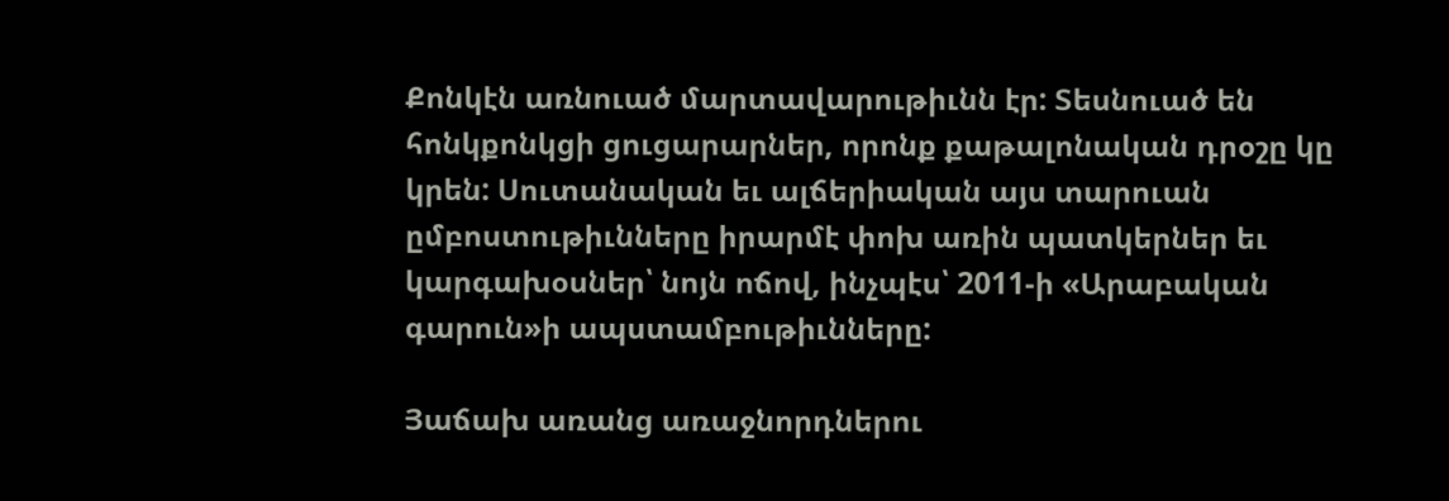Քոնկէն առնուած մարտավարութիւնն էր: Տեսնուած են հոնկքոնկցի ցուցարարներ, որոնք քաթալոնական դրօշը կը կրեն: Սուտանական եւ ալճերիական այս տարուան ըմբոստութիւնները իրարմէ փոխ առին պատկերներ եւ կարգախօսներ՝ նոյն ոճով, ինչպէս՝ 2011-ի «Արաբական գարուն»ի ապստամբութիւնները:

Յաճախ առանց առաջնորդներու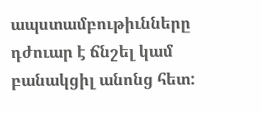ապստամբութիւնները դժուար է ճնշել կամ բանակցիլ անոնց հետ: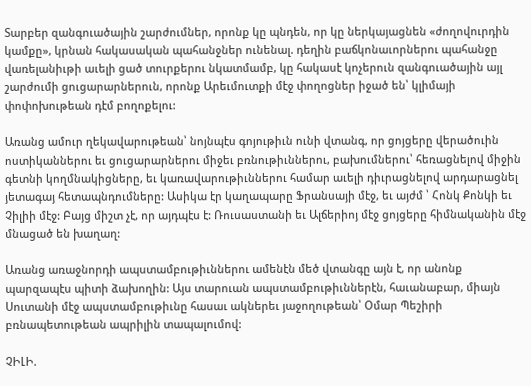Տարբեր զանգուածային շարժումներ, որոնք կը պնդեն, որ կը ներկայացնեն «ժողովուրդին կամքը», կրնան հակասական պահանջներ ունենալ. դեղին բաճկոնաւորներու պահանջը վառելանիւթի աւելի ցած տուրքերու նկատմամբ, կը հակասէ կոչերուն զանգուածային այլ շարժումի ցուցարարներուն, որոնք Արեւմուտքի մէջ փողոցներ իջած են՝ կլիմայի փոփոխութեան դէմ բողոքելու:

Առանց ամուր ղեկավարութեան՝ նոյնպէս գոյութիւն ունի վտանգ, որ ցոյցերը վերածուին ոստիկաններու եւ ցուցարարներու միջեւ բռնութիւններու, բախումներու՝ հեռացնելով միջին գետնի կողմնակիցները, եւ կառավարութիւններու համար աւելի դիւրացնելով արդարացնել յետագայ հետապնդումները: Ասիկա էր կաղապարը Ֆրանսայի մէջ, եւ այժմ ՝ Հոնկ Քոնկի եւ Չիլիի մէջ: Բայց միշտ չէ, որ այդպէս է: Ռուսաստանի եւ Ալճերիոյ մէջ ցոյցերը հիմնականին մէջ մնացած են խաղաղ:

Առանց առաջնորդի ապստամբութիւններու ամենէն մեծ վտանգը այն է, որ անոնք պարզապէս պիտի ձախողին: Այս տարուան ապստամբութիւններէն, հաւանաբար, միայն Սուտանի մէջ ապստամբութիւնը հասաւ ակներեւ յաջողութեան՝ Օմար Պեշիրի բռնապետութեան ապրիլին տապալումով:

ՉԻԼԻ.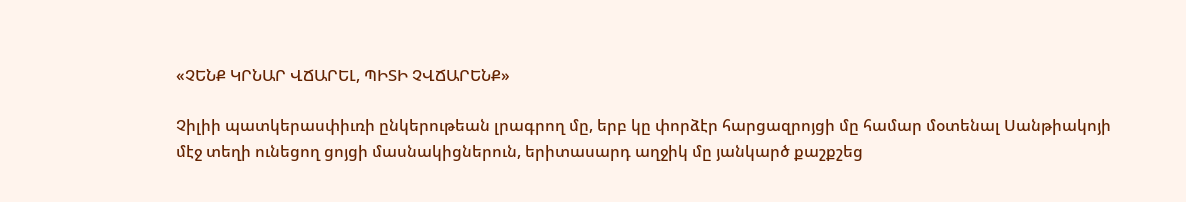«ՉԵՆՔ ԿՐՆԱՐ ՎՃԱՐԵԼ, ՊԻՏԻ ՉՎՃԱՐԵՆՔ»

Չիլիի պատկերասփիւռի ընկերութեան լրագրող մը, երբ կը փորձէր հարցազրոյցի մը համար մօտենալ Սանթիակոյի մէջ տեղի ունեցող ցոյցի մասնակիցներուն, երիտասարդ աղջիկ մը յանկարծ քաշքշեց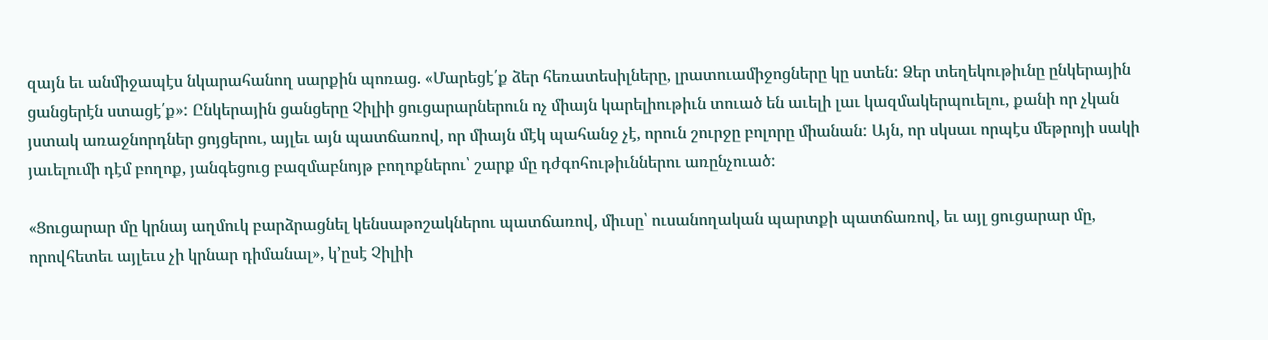զայն եւ անմիջապէս նկարահանող սարքին պոռաց. «Մարեցէ՛ք ձեր հեռատեսիլները, լրատուամիջոցները կը ստեն: Ձեր տեղեկութիւնը ընկերային ցանցերէն ստացէ՛ք»: Ընկերային ցանցերը Չիլիի ցուցարարներուն ոչ միայն կարելիութիւն տուած են աւելի լաւ կազմակերպուելու, քանի որ չկան յստակ առաջնորդներ ցոյցերու, այլեւ այն պատճառով, որ միայն մէկ պահանջ չէ, որուն շուրջը բոլորը միանան: Այն, որ սկսաւ որպէս մեթրոյի սակի յաւելումի դէմ բողոք, յանգեցուց բազմաբնոյթ բողոքներու՝ շարք մը դժգոհութիւններու առընչուած:

«Ցուցարար մը կրնայ աղմուկ բարձրացնել կենսաթոշակներու պատճառով, միւսը՝ ուսանողական պարտքի պատճառով, եւ այլ ցուցարար մը, որովհետեւ այլեւս չի կրնար դիմանալ», կ՚ըսէ Չիլիի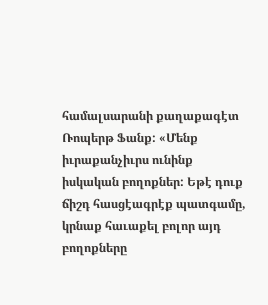համալսարանի քաղաքագէտ Ռոպերթ Ֆանք: «Մենք իւրաքանչիւրս ունինք իսկական բողոքներ: Եթէ դուք ճիշդ հասցէագրէք պատգամը, կրնաք հաւաքել բոլոր այդ բողոքները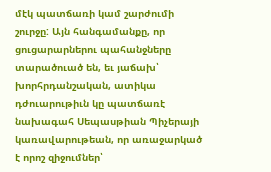մէկ պատճառի կամ շարժումի շուրջը: Այն հանգամանքը, որ ցուցարարներու պահանջները տարածուած են, եւ յաճախ՝ խորհրդանշական, ատիկա դժուարութիւն կը պատճառէ նախագահ Սեպասթիան Պիչերայի կառավարութեան, որ առաջարկած է որոշ զիջումներ՝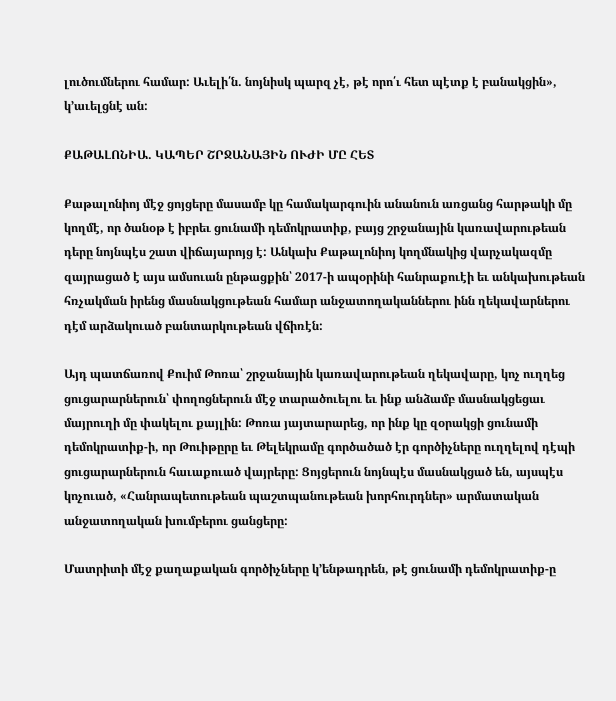լուծումներու համար: Աւելի՛ն. նոյնիսկ պարզ չէ, թէ որո՛ւ հետ պէտք է բանակցին», կ՚աւելցնէ ան:

ՔԱԹԱԼՈՆԻԱ. ԿԱՊԵՐ ՇՐՋԱՆԱՅԻՆ ՈՒԺԻ ՄԸ ՀԵՏ

Քաթալոնիոյ մէջ ցոյցերը մասամբ կը համակարգուին անանուն առցանց հարթակի մը կողմէ, որ ծանօթ է իբրեւ ցունամի դեմոկրատիք, բայց շրջանային կառավարութեան դերը նոյնպէս շատ վիճայարոյց է: Անկախ Քաթալոնիոյ կողմնակից վարչակազմը զայրացած է այս ամսուան ընթացքին՝ 2017-ի ապօրինի հանրաքուէի եւ անկախութեան հռչակման իրենց մասնակցութեան համար անջատողականներու ինն ղեկավարներու դէմ արձակուած բանտարկութեան վճիռէն:

Այդ պատճառով Քուիմ Թոռա՝ շրջանային կառավարութեան ղեկավարը, կոչ ուղղեց ցուցարարներուն՝ փողոցներուն մէջ տարածուելու եւ ինք անձամբ մասնակցեցաւ մայրուղի մը փակելու քայլին: Թոռա յայտարարեց, որ ինք կը զօրակցի ցունամի դեմոկրատիք-ի, որ Թուիթըրը եւ Թելեկրամը գործածած էր գործիչները ուղղելով դէպի ցուցարարներուն հաւաքուած վայրերը: Ցոյցերուն նոյնպէս մասնակցած են, այսպէս կոչուած, «Հանրապետութեան պաշտպանութեան խորհուրդներ» արմատական անջատողական խումբերու ցանցերը:

Մատրիտի մէջ քաղաքական գործիչները կ՚ենթադրեն, թէ ցունամի դեմոկրատիք-ը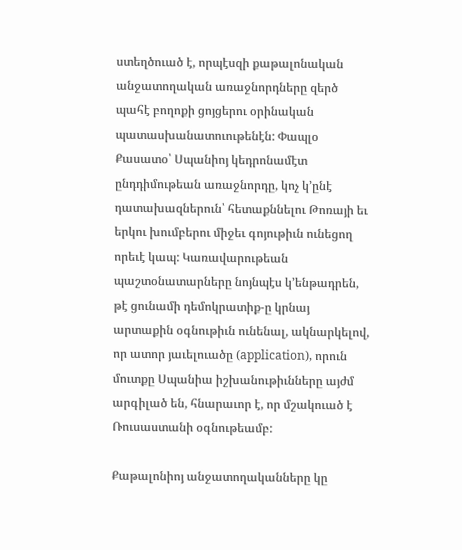ստեղծուած է, որպէսզի քաթալոնական անջատողական առաջնորդները զերծ պահէ բողոքի ցոյցերու օրինական պատասխանատուութենէն: Փապլօ Քասատօ՝ Սպանիոյ կեդրոնամէտ ընդդիմութեան առաջնորդը, կոչ կ՚ընէ դատախազներուն՝ հետաքննելու Թոռայի եւ երկու խումբերու միջեւ գոյութիւն ունեցող որեւէ կապ: Կառավարութեան պաշտօնատարները նոյնպէս կ՚ենթադրեն, թէ ցունամի դեմոկրատիք-ը կրնայ արտաքին օգնութիւն ունենալ, ակնարկելով, որ ատոր յաւելուածը (application), որուն մուտքը Սպանիա իշխանութիւնները այժմ արգիլած են, հնարաւոր է, որ մշակուած է Ռուսաստանի օգնութեամբ:

Քաթալոնիոյ անջատողականները կը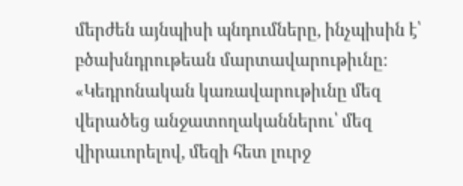մերժեն այնպիսի պնդումները, ինչպիսին է՝ բծախնդրութեան մարտավարութիւնը: «Կեդրոնական կառավարութիւնը մեզ վերածեց անջատողականներու՝ մեզ վիրաւորելով, մեզի հետ լուրջ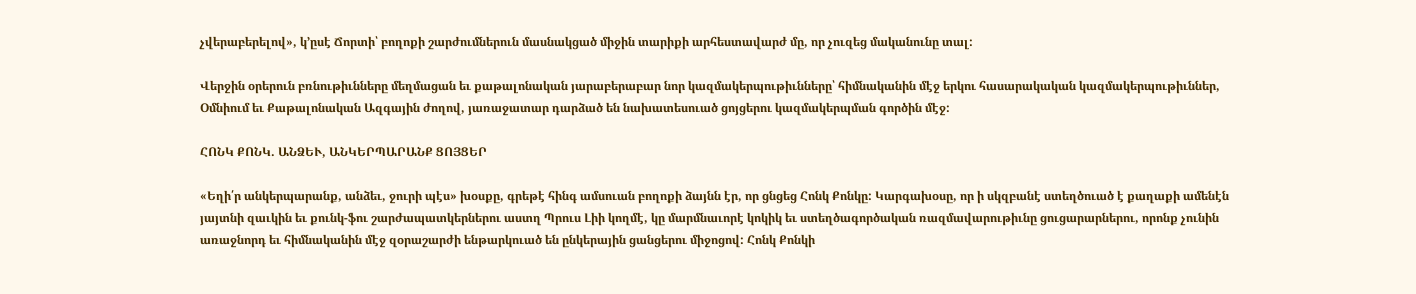չվերաբերելով», կ՚ըսէ Ճորտի՝ բողոքի շարժումներուն մասնակցած միջին տարիքի արհեստավարժ մը, որ չուզեց մականունը տալ:

Վերջին օրերուն բռնութիւնները մեղմացան եւ քաթալոնական յարաբերաբար նոր կազմակերպութիւնները՝ հիմնականին մէջ երկու հասարակական կազմակերպութիւններ, Օմնիում եւ Քաթալոնական Ազգային ժողով, յառաջատար դարձած են նախատեսուած ցոյցերու կազմակերպման գործին մէջ:

ՀՈՆԿ ՔՈՆԿ. ԱՆՁԵՒ, ԱՆԿԵՐՊԱՐԱՆՔ ՑՈՅՑԵՐ

«Եղի՛ր անկերպարանք, անձեւ, ջուրի պէս» խօսքը, գրեթէ հինգ ամսուան բողոքի ձայնն էր, որ ցնցեց Հոնկ Քոնկը: Կարգախօսը, որ ի սկզբանէ ստեղծուած է քաղաքի ամենէն յայտնի զաւկին եւ քունկ-ֆու շարժապատկերներու աստղ Պրուս Լիի կողմէ, կը մարմնաւորէ կոկիկ եւ ստեղծագործական ռազմավարութիւնը ցուցարարներու, որոնք չունին առաջնորդ եւ հիմնականին մէջ զօրաշարժի ենթարկուած են ընկերային ցանցերու միջոցով: Հոնկ Քոնկի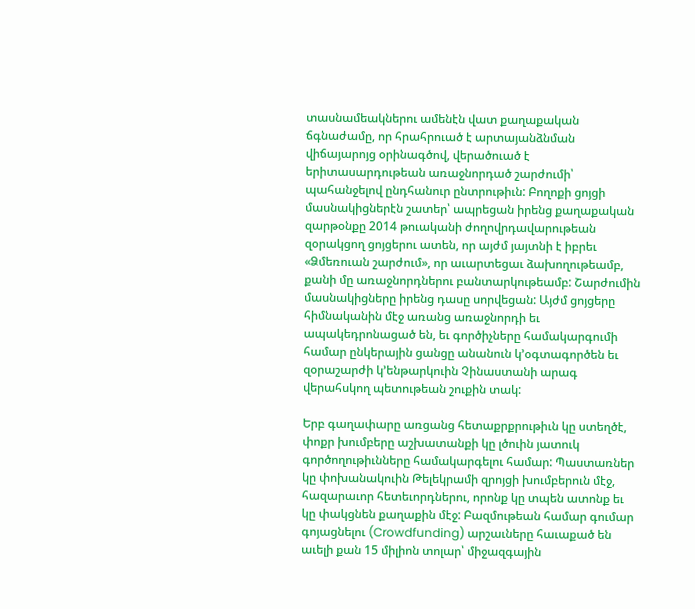տասնամեակներու ամենէն վատ քաղաքական ճգնաժամը, որ հրահրուած է արտայանձնման վիճայարոյց օրինագծով, վերածուած է երիտասարդութեան առաջնորդած շարժումի՝ պահանջելով ընդհանուր ընտրութիւն: Բողոքի ցոյցի մասնակիցներէն շատեր՝ ապրեցան իրենց քաղաքական զարթօնքը 2014 թուականի ժողովրդավարութեան զօրակցող ցոյցերու ատեն, որ այժմ յայտնի է իբրեւ «Ձմեռուան շարժում», որ աւարտեցաւ ձախողութեամբ, քանի մը առաջնորդներու բանտարկութեամբ: Շարժումին մասնակիցները իրենց դասը սորվեցան: Այժմ ցոյցերը հիմնականին մէջ առանց առաջնորդի եւ ապակեդրոնացած են, եւ գործիչները համակարգումի համար ընկերային ցանցը անանուն կ՚օգտագործեն եւ զօրաշարժի կ՚ենթարկուին Չինաստանի արագ վերահսկող պետութեան շուքին տակ:

Երբ գաղափարը առցանց հետաքրքրութիւն կը ստեղծէ, փոքր խումբերը աշխատանքի կը լծուին յատուկ գործողութիւնները համակարգելու համար: Պաստառներ կը փոխանակուին Թելեկրամի զրոյցի խումբերուն մէջ, հազարաւոր հետեւորդներու, որոնք կը տպեն ատոնք եւ կը փակցնեն քաղաքին մէջ: Բազմութեան համար գումար գոյացնելու (Crowdfunding) արշաւները հաւաքած են աւելի քան 15 միլիոն տոլար՝ միջազգային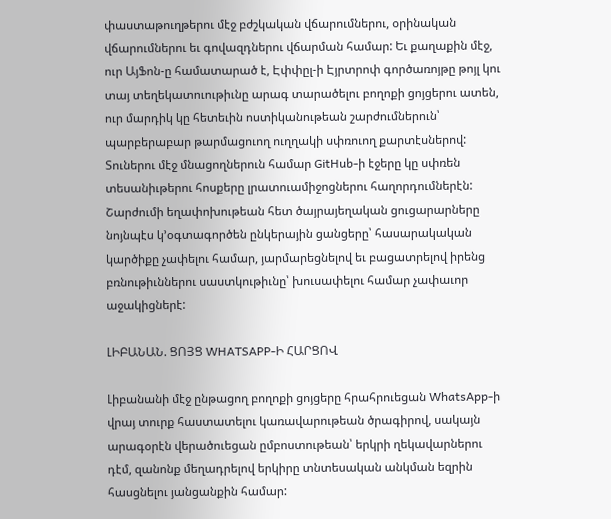փաստաթուղթերու մէջ բժշկական վճարումներու, օրինական վճարումներու եւ գովազդներու վճարման համար: Եւ քաղաքին մէջ, ուր ԱյՖոն-ը համատարած է, Էփփըլ-ի Էյրտրոփ գործառոյթը թոյլ կու տայ տեղեկատուութիւնը արագ տարածելու բողոքի ցոյցերու ատեն, ուր մարդիկ կը հետեւին ոստիկանութեան շարժումներուն՝ պարբերաբար թարմացուող ուղղակի սփռուող քարտէսներով: Տուներու մէջ մնացողներուն համար GitHub-ի էջերը կը սփռեն տեսանիւթերու հոսքերը լրատուամիջոցներու հաղորդումներէն: Շարժումի եղափոխութեան հետ ծայրայեղական ցուցարարները նոյնպէս կ՚օգտագործեն ընկերային ցանցերը՝ հասարակական կարծիքը չափելու համար, յարմարեցնելով եւ բացատրելով իրենց բռնութիւններու սաստկութիւնը՝ խուսափելու համար չափաւոր աջակիցներէ:

ԼԻԲԱՆԱՆ. ՑՈՅՑ WHATSAPP-Ի ՀԱՐՑՈՎ

Լիբանանի մէջ ընթացող բողոքի ցոյցերը հրահրուեցան WhatsApp-ի վրայ տուրք հաստատելու կառավարութեան ծրագիրով, սակայն արագօրէն վերածուեցան ըմբոստութեան՝ երկրի ղեկավարներու դէմ, զանոնք մեղադրելով երկիրը տնտեսական անկման եզրին հասցնելու յանցանքին համար: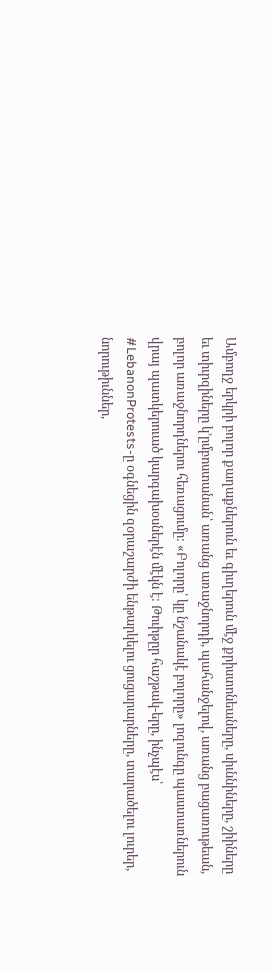Ամբողջ երկրի բոլոր քաղաքներուն եւ գիւղերուն մէջ քրիստոնեաները, սիւննիները, շիիները եւ տիւրզիները կ՚ըմբոստանան՝ առանց առաջնորդի, պահանջելով, առանց բացառութեան, բոլոր առաջնորդներու հեռացումը: «Բոլորը՝ կը նշանակէ բոլորը» լոզունգը պաստառներուն վրայ պատկերուած կարգախօսներէն մէկն է: Թուիթըր հաշթակ-երը, ինչպէս՝ #LebanonProtests-ը օգնեցին զօրաշարժի ենթարկելու ցուցարարները, տարածելու լուրեր, նորութիւններ,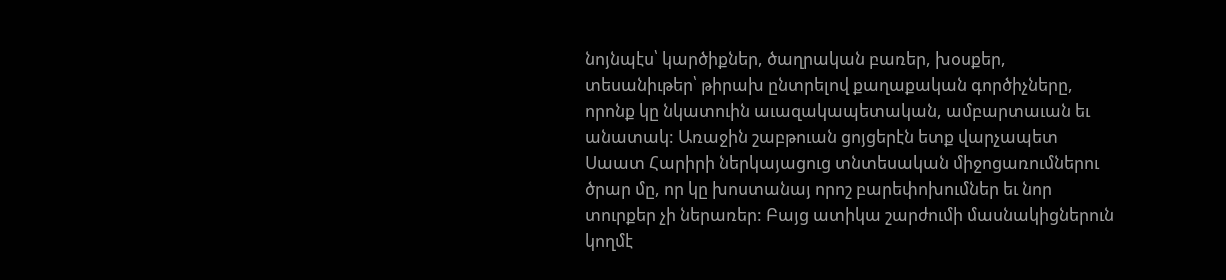նոյնպէս՝ կարծիքներ, ծաղրական բառեր, խօսքեր, տեսանիւթեր՝ թիրախ ընտրելով քաղաքական գործիչները, որոնք կը նկատուին աւազակապետական, ամբարտաւան եւ անատակ: Առաջին շաբթուան ցոյցերէն ետք վարչապետ Սաատ Հարիրի ներկայացուց տնտեսական միջոցառումներու ծրար մը, որ կը խոստանայ որոշ բարեփոխումներ եւ նոր տուրքեր չի ներառեր: Բայց ատիկա շարժումի մասնակիցներուն կողմէ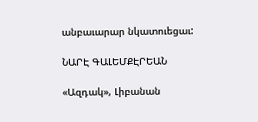անբաւարար նկատուեցաւ:

ՆԱՐԷ ԳԱԼԵՄՔԷՐԵԱՆ

«Ազդակ», Լիբանան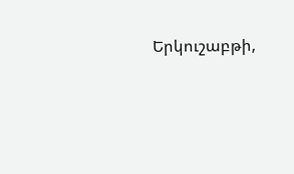Երկուշաբթի,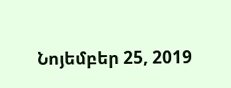Նոյեմբեր 25, 2019